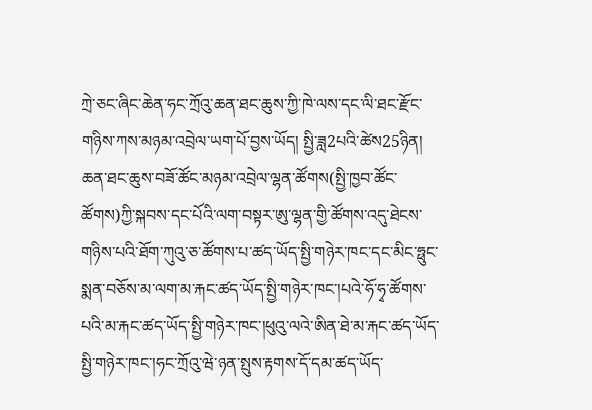ཀྲེ་ཅང་ཞིང་ཆེན་ཧང་ཀྲོའུ་ཆན་ཐང་ཆུས་ཀྱི་ཁེ་ལས་དང་ལི་ཐང་རྫོང་གཉིས་ཀས་མཉམ་འབྲེལ་ཡག་པོ་བྱས་ཡོད། སྤྱི་ཟླ2པའི་ཚེས25ཉིན། ཆན་ཐང་ཆུས་བཟོ་ཚོང་མཉམ་འབྲེལ་ལྷན་ཚོགས(སྤྱི་ཁྱབ་ཚོང་ཚོགས)ཀྱི་སྐབས་དང་པོའི་ལག་བསྟར་ཨུ་ལྷན་གྱི་ཚོགས་འདུ་ཐེངས་གཉིས་པའི་ཐོག་ཀུའུ་ཅ་ཚོགས་པ་ཚད་ཡོད་སྤྱི་གཉེར་ཁང་དང་མིང་ཧྥུང་སྨན་བཅོས་མ་ལག་མ་རྐང་ཚད་ཡོད་སྤྱི་གཉེར་ཁང་།པའེ་ཧོ་ཧྭ་ཚོགས་པའི་མ་རྐང་ཚད་ཡོད་སྤྱི་གཉེར་ཁང་།ཕུའུ་ལའེ་ཨིན་ཐེ་མ་རྐང་ཚད་ཡོད་སྤྱི་གཉེར་ཁང་།ཧང་ཀྲོའུ་ཝེ་ཉན་སྤུས་རྟགས་དོ་དམ་ཚད་ཡོད་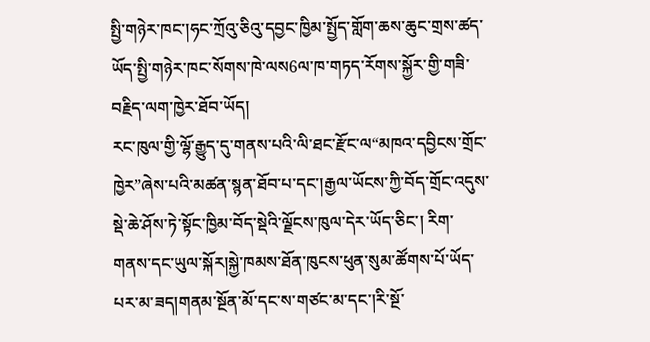སྤྱི་གཉེར་ཁང་།ཧང་ཀྲོའུ་ཅིའུ་དབྱང་ཁྱིམ་སྤྱོད་གློག་ཆས་ཆུང་གྲས་ཚད་ཡོད་སྤྱི་གཉེར་ཁང་སོགས་ཁེ་ལས6ལ་ཁ་གཏད་རོགས་སྐྱོར་གྱི་གཟི་བརྗིད་ལག་ཁྱེར་ཐོབ་ཡོད།
རང་ཁུལ་གྱི་ལྷོ་རྒྱུད་དུ་གནས་པའི་ལི་ཐང་རྫོང་ལ“མཁའ་དབྱིངས་གྲོང་ཁྱེར”ཞེས་པའི་མཚན་སྙན་ཐོབ་པ་དང་།རྒྱལ་ཡོངས་ཀྱི་བོད་གྲོང་འདུས་སྡེ་ཆེ་ཤོས་ཏེ་སྟོང་ཁྱིམ་བོད་སྡེའི་ལྗོངས་ཁུལ་དེར་ཡོད་ཅིང་། རིག་གནས་དང་ཡུལ་སྐོར།སྐྱེ་ཁམས་ཐོན་ཁུངས་ཕུན་སུམ་ཚོགས་པོ་ཡོད་པར་མ་ཟད།གནམ་སྔོན་མོ་དང་ས་གཙང་མ་དང་།རི་སྔོ་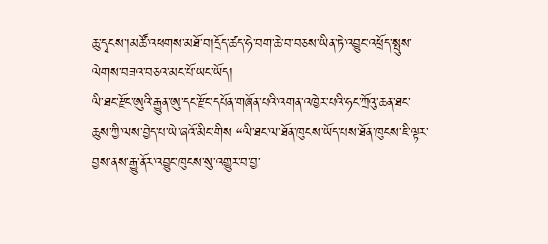ཆུ་དྭངས་།མཚོ་འཕགས་མཐོ་བ།དྲོད་ཚད་ཧེ་བག་ཆེ་བ་བཅས་ཡིན་ཏེ་འབྱུང་འཕྲོད་སྤུས་ལེགས་བཟའ་བཅའ་མང་པོ་ཡང་ཡོད།
ལི་ཐང་རྫོང་ཨུའི་རྒྱུན་ཨུ་དང་རྫོང་དཔོན་གཞོན་པའི་འགན་འཁྱེར་པའི་ཧང་ཀྲོའུ་ཆན་ཐང་ཆུས་ཀྱི་ལས་བྱེད་པ་ཡེ་ཞའོ་མིང་གིས “ལི་ཐང་ལ་ཐོན་ཁུངས་ཡོད་པས་ཐོན་ཁུངས་ཇི་ལྟར་བྱས་ནས་རྒྱུ་ནོར་འབྱུང་ཁུངས་སུ་འགྱུར་བ་བྱ་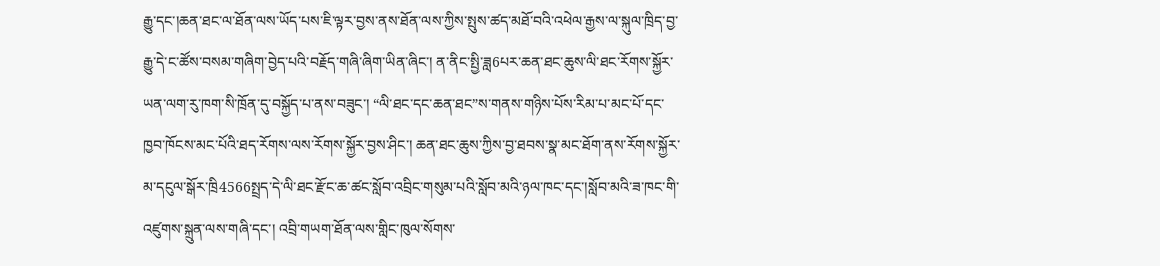རྒྱུ་དང་།ཆན་ཐང་ལ་ཐོན་ལས་ཡོད་པས་ཇི་ལྟར་བྱས་ནས་ཐོན་ལས་ཀྱིས་སྤུས་ཚད་མཐོ་བའི་འཕེལ་རྒྱས་ལ་སྐུལ་ཁྲིད་བྱ་རྒྱུ་དེ་ང་ཚོས་བསམ་གཞིག་བྱེད་པའི་བརྗོད་གཞི་ཞིག་ཡིན་ཞིང་། ན་ནིང་སྤྱི་ཟླ6པར་ཆན་ཐང་ཆུས་ལི་ཐང་རོགས་སྐྱོར་ཡན་ལག་རུ་ཁག་སི་ཁྲོན་དུ་བསྐྱོད་པ་ནས་བཟུང་། “ལི་ཐང་དང་ཆན་ཐང”ས་གནས་གཉིས་པོས་རིམ་པ་མང་པོ་དང་ཁྱབ་ཁོངས་མང་པོའི་ཐད་རོགས་ལས་རོགས་སྐྱོར་བྱས་ཤིང་། ཆན་ཐང་ཆུས་ཀྱིས་བྱ་ཐབས་སྣ་མང་ཐོག་ནས་རོགས་སྐྱོར་མ་དངུལ་སྒོར་ཁྲི4566སྤྲད་དེ་ལི་ཐང་རྫོང་ཆ་ཚང་སློབ་འབྲིང་གསུམ་པའི་སློབ་མའི་ཉལ་ཁང་དང་།སློབ་མའི་ཟ་ཁང་གི་འཛུགས་སྐྲུན་ལས་གཞི་དང་། འབྲི་གཡག་ཐོན་ལས་གླིང་ཁུལ་སོགས་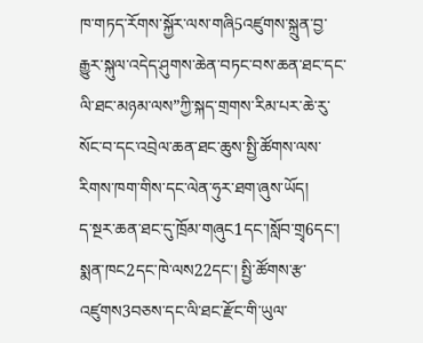ཁ་གཏད་རོགས་སྐྱོར་ལས་གཞི5འཛུགས་སྐྲུན་བྱ་རྒྱུར་སྐུལ་འདེད་ཤུགས་ཆེན་བཏང་བས་ཆན་ཐང་དང་ལི་ཐང་མཉམ་ལས”ཀྱི་སྐད་གྲགས་རིམ་པར་ཆེ་རུ་སོང་བ་དང་འབྲེལ་ཆན་ཐང་ཆུས་སྤྱི་ཚོགས་ལས་རིགས་ཁག་གིས་དང་ལེན་ཧུར་ཐག་ཞུས་ཡོད།
ད་སྔར་ཆན་ཐང་དུ་ཁྲོམ་གཞུང1དང་།སློབ་གྲྭ6དང་། སྨན་ཁང2དང་ཁེ་ལས22དང་། སྤྱི་ཚོགས་རྩ་འཛུགས3བཅས་དང་ལི་ཐང་རྫོང་གི་ཡུལ་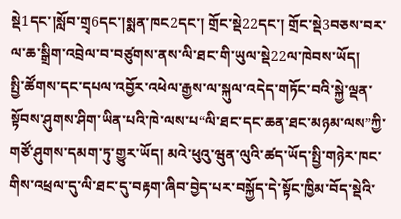སྡེ1དང་།སློབ་གྲྭ6དང་།སྨན་ཁང2དང་། གྲོང་སྡེ22དང་། གྲོང་སྡེ3བཅས་བར་ལ་ཆ་སྒྲིག་འབྲེལ་བ་བཙུགས་ནས་ལི་ཐང་གི་ཡུལ་སྡེ22ལ་ཁེབས་ཡོད།
སྤྱི་ཚོགས་དང་དཔལ་འབྱོར་འཕེལ་རྒྱས་ལ་སྐུལ་འདེད་གཏོང་བའི་སྐྱེ་ལྡན་སྟོབས་ཤུགས་ཤིག་ཡིན་པའི་ཁེ་ལས་པ“ལི་ཐང་དང་ཆན་ཐང་མཉམ་ལས”ཀྱི་གཙོ་ཤུགས་དམག་ཏུ་གྱུར་ཡོད། མའེ་ཕུའུ་ཝུན་ལུའི་ཚད་ཡོད་སྤྱི་གཉེར་ཁང་གིས་འཕྲལ་དུ་ལི་ཐང་དུ་བརྟག་ཞིབ་བྱེད་པར་བསྐྱོད་དེ་སྟོང་ཁྱིམ་བོད་སྡེའི་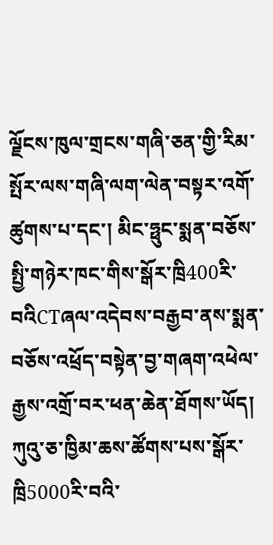ལྗོངས་ཁུལ་གྲངས་གཞི་ཅན་གྱི་རིམ་སྤོར་ལས་གཞི་ལག་ལེན་བསྟར་འགོ་ཚུགས་པ་དང་། མིང་ཧྥུང་སྨན་བཅོས་སྤྱི་གཉེར་ཁང་གིས་སྒོར་ཁྲི400རི་བའིCTཞལ་འདེབས་བརྒྱབ་ནས་སྨན་བཅོས་འཕྲོད་བསྟེན་བྱ་གཞག་འཕེལ་རྒྱས་འགྲོ་བར་ཕན་ཆེན་ཐོགས་ཡོད། ཀུའུ་ཅ་ཁྱིམ་ཆས་ཚོགས་པས་སྒོར་ཁྲི5000རི་བའི་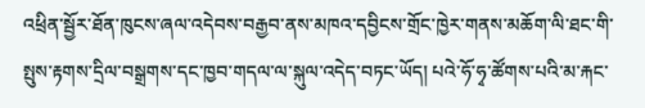འཕྲིན་སྦྱོར་ཐོན་ཁུངས་ཞལ་འདེབས་བརྒྱབ་ནས་མཁའ་དབྱིངས་གྲོང་ཁྱེར་གནས་མཆོག་ལི་ཐང་གི་སྤུས་རྟགས་དྲིལ་བསྒྲགས་དང་ཁྱབ་གདལ་ལ་སྐུལ་འདེད་བཏང་ཡོད། པའེ་ཧོ་ཧྭ་ཚོགས་པའི་མ་རྐང་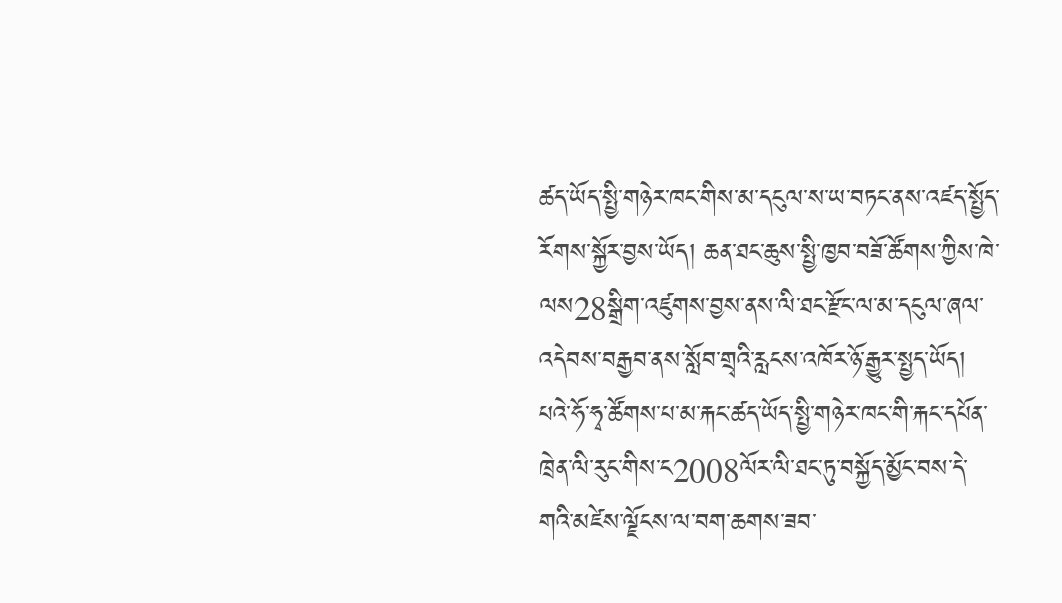ཚད་ཡོད་སྤྱི་གཉེར་ཁང་གིས་མ་དངུལ་ས་ཡ་བཏང་ནས་འཛད་སྤྱོད་རོགས་སྐྱོར་བྱས་ཡོད། ཆན་ཐང་ཆུས་སྤྱི་ཁྱབ་བཟོ་ཚོགས་ཀྱིས་ཁེ་ལས28སྒྲིག་འཛུགས་བྱས་ནས་ལི་ཐང་རྫོང་ལ་མ་དངུལ་ཞལ་འདེབས་བརྒྱབ་ནས་སློབ་གྲྭའི་རླངས་འཁོར་ཉོ་རྒྱུར་སྤྱད་ཡོད།
པའེ་ཧོ་ཧྭ་ཚོགས་པ་མ་རྐང་ཚད་ཡོད་སྤྱི་གཉེར་ཁང་གི་རྐང་དཔོན་ཁྲེན་ལི་རུང་གིས་ང2008ལོར་ལི་ཐང་ཏུ་བསྐྱོད་མྱོང་བས་དེ་གའི་མཛེས་ལྗོངས་ལ་བག་ཆགས་ཟབ་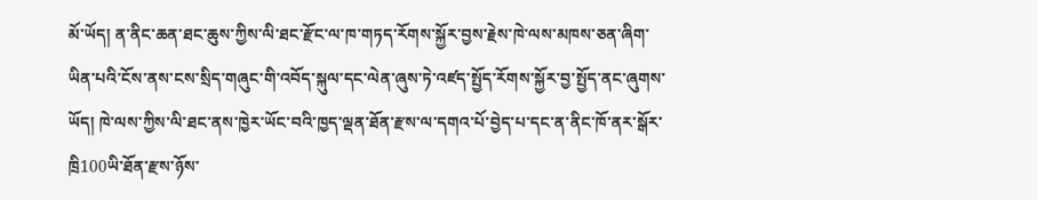མོ་ཡོད། ན་ནིང་ཆན་ཐང་ཆུས་ཀྱིས་ལི་ཐང་རྫོང་ལ་ཁ་གཏད་རོགས་སྐྱོར་བྱས་རྗེས་ཁེ་ལས་མཁས་ཅན་ཞིག་ཡིན་པའི་ངོས་ནས་ངས་སྲིད་གཞུང་གི་འབོད་སྐུལ་དང་ལེན་ཞུས་ཏེ་འཛད་སྤྱོད་རོགས་སྐྱོར་བྱ་སྤྱོད་ནང་ཞུགས་ཡོད། ཁེ་ལས་ཀྱིས་ལི་ཐང་ནས་ཁྱེར་ཡོང་བའི་ཁྱད་ལྡན་ཐོན་རྫས་ལ་དགའ་པོ་བྱེད་པ་དང་ན་ནིང་ཁོ་ནར་སྒོར་ཁྲི100ཡི་ཐོན་རྫས་ཉོས་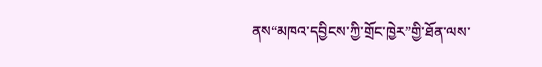ནས“མཁའ་དབྱིངས་ཀྱི་གྲོང་ཁྱེར”གྱི་ཐོན་ལས་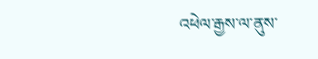འཕེལ་རྒྱས་ལ་ནུས་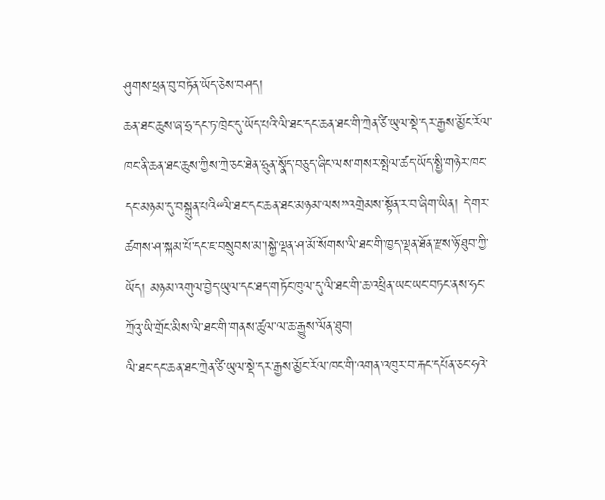ཤུགས་ཕྲན་བུ་བཏོན་ཡོད་ཅེས་བཤད།
ཆན་ཐང་ཆུས་ཞ་ཧྲ་དང་ཏ་ཁྲེང་དུ་ཡོད་པའི་ལི་ཐང་དང་ཆན་ཐང་གི་ཀྲེན་ཙི་ཡུལ་སྡེ་དར་རྒྱས་མྱོང་རོལ་ཁང་ནི་ཆན་ཐང་ཆུས་ཀྱིས་ཀྲེ་ཅང་ཐེན་ཧྲུན་སྣོད་བཅུད་ཞིང་ལས་གསར་སྤེལ་ཚད་ཡོད་སྤྱི་གཉེར་ཁང་དང་མཉམ་དུ་བསྐྲུན་པའི“ལི་ཐང་དང་ཆན་ཐང་མཉམ་ལས”འགྲེམས་སྟོན་ར་བ་ཞིག་ཡིན། དེ་གར་ཚགས་ཤ་སྐམ་པོ་དང་ཇ་བསྲུབས་མ་།སྐྱེ་ལྡན་ཤ་མོ་སོགས་ལི་ཐང་གི་ཁྱད་ལྡན་ཐོན་རྫས་ཉོ་ཐུབ་ཀྱི་ཡོད། མཉམ་འགུལ་བྱེད་ཡུལ་དང་ཐད་གཏོང་ཁུལ་དུ་ལི་ཐང་གི་ཆ་འཕྲིན་ཡང་ཡང་བཏང་ནས་ཧང་ཀྲོའུ་ཡི་གྲོང་མིས་ལི་ཐང་གི་གནས་ཚུལ་ལ་ཆ་རྒྱུས་ལོན་ཐུབ།
ལི་ཐང་དང་ཆན་ཐང་ཀྲེན་ཙི་ཡུལ་སྡེ་དར་རྒྱས་མྱོང་རོལ་ཁང་གི་འགན་འཁུར་བ་རྐང་དཔོན་ཅང་ཧའེ་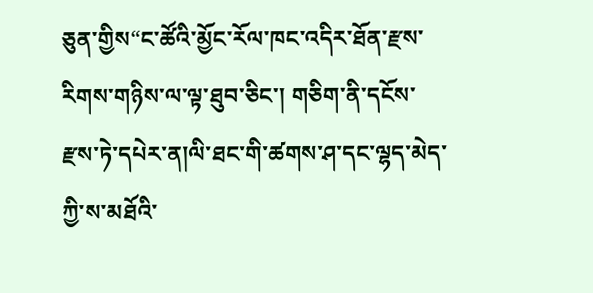ཅུན་གྱིས“ང་ཚོའི་མྱོང་རོལ་ཁང་འདིར་ཐོན་རྫས་རིགས་གཉིས་ལ་ལྟ་ཐུབ་ཅིང་། གཅིག་ནི་དངོས་རྫས་ཏེ་དཔེར་ན།ལི་ཐང་གི་ཚགས་ཤ་དང་ལྷད་མེད་ཀྱི་ས་མཐོའི་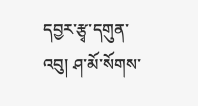དབྱར་རྩྭ་དགུན་འབུ། ཤ་མོ་སོགས་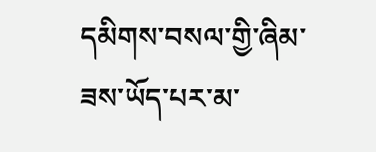དམིགས་བསལ་གྱི་ཞིམ་ཟས་ཡོད་པར་མ་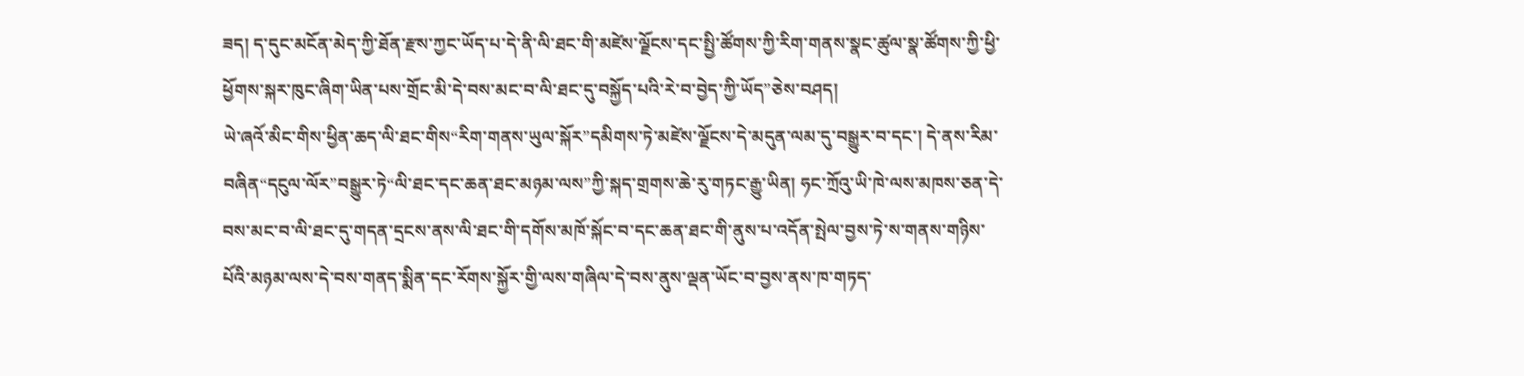ཟད། ད་དུང་མངོན་མེད་ཀྱི་ཐོན་རྫས་ཀྱང་ཡོད་པ་དེ་ནི་ལི་ཐང་གི་མཛེས་ལྗོངས་དང་སྤྱི་ཚོགས་ཀྱི་རིག་གནས་སྣང་ཚུལ་སྣ་ཚོགས་ཀྱི་ཕྱི་ཕྱོགས་སྐར་ཁུང་ཞིག་ཡིན་པས་གྲོང་མི་དེ་བས་མང་བ་ལི་ཐང་དུ་བསྐྱོད་པའི་རེ་བ་བྱེད་ཀྱི་ཡོད”ཅེས་བཤད།
ཡེ་ཞའོ་མིང་གིས་ཕྱིན་ཆད་ལི་ཐང་གིས“རིག་གནས་ཡུལ་སྐོར”དམིགས་ཏེ་མཛེས་ལྗོངས་དེ་མདུན་ལམ་དུ་བསྒྱུར་བ་དང་། དེ་ནས་རིམ་བཞིན“དངུལ་ལོར”བསྒྱུར་ཏེ“ལི་ཐང་དང་ཆན་ཐང་མཉམ་ལས”ཀྱི་སྐད་གྲགས་ཆེ་རུ་གཏང་རྒྱུ་ཡིན། ཧང་ཀྲོའུ་ཡི་ཁེ་ལས་མཁས་ཅན་དེ་བས་མང་བ་ལི་ཐང་དུ་གདན་དྲངས་ནས་ལི་ཐང་གི་དགོས་མཁོ་སྐོང་བ་དང་ཆན་ཐང་གི་ནུས་པ་འདོན་སྤེལ་བྱས་ཏེ་ས་གནས་གཉིས་པོའི་མཉམ་ལས་དེ་བས་གནད་སྨིན་དང་རོགས་སྐྱོར་གྱི་ལས་གཞིལ་དེ་བས་ནུས་ལྡན་ཡོང་བ་བྱས་ནས་ཁ་གཏད་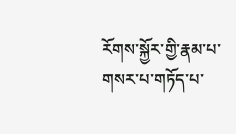རོགས་སྐྱོར་གྱི་རྣམ་པ་གསར་པ་གཏོད་པ་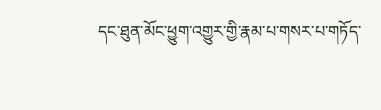དང་ཐུན་མོང་ཕྱུག་འགྱུར་གྱི་རྣམ་པ་གསར་པ་གཏོད་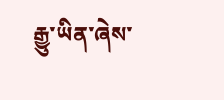རྒྱུ་ཡིན་ཞེས་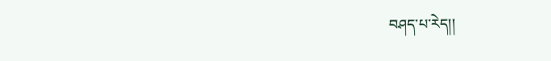བཤད་པ་རེད།།